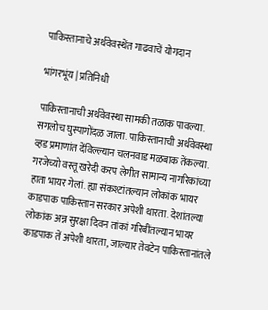पाकिस्तानाचे अर्थवेवस्थेंत गाढवाचें योगदान

भांगरभूंय | प्रतिनिधी

पाकिस्तानाची अर्थवेवस्था सामकी तळाक पावल्या. सगलोच घुस्पागोंदळ जाला. पाकिस्तानाची अर्थवेवस्था व्हड प्रमाणांत देंविल्ल्यान चलनवाड मळबाक तेंकल्या. गरजेच्यो वस्तू खरेदी करप लेगीत सामान्य नागरिकांच्या हाता भायर गेलां. ह्या संकश्टांतल्यान लोकांक भायर काडपाक पाकिस्तान सरकार अपेशी थारता. देशांतल्या लोकांक अन्न सुरक्षा दिवन तांकां गरिबींतल्यान भायर काडपाक तें अपेशी थारता, जाल्यार तेवटेन पाकिस्तानांतले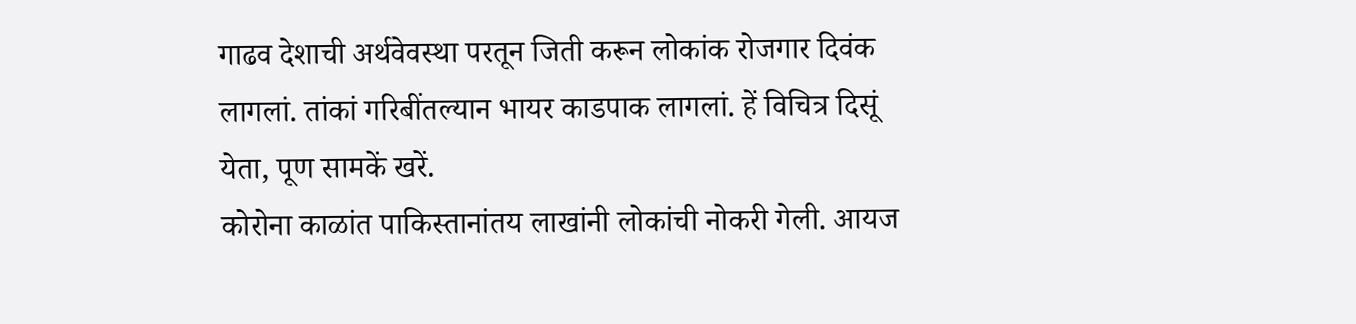गाढव देशाची अर्थवेवस्था परतून जिती करून लोकांक रोजगार दिवंक लागलां. तांकां गरिबींतल्यान भायर काडपाक लागलां. हें विचित्र दिसूं येता, पूण सामकें खरें.
कोरोना काळांत पाकिस्तानांतय लाखांनी लोकांची नोकरी गेली. आयज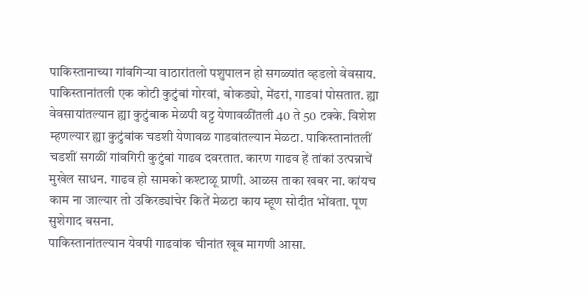पाकिस्तानाच्या गांवगिऱ्या वाठारांतलो पशुपालन हो सगळ्यांत व्हडलो वेवसाय. पाकिस्तानांतली एक कोटी कुटुंबां गोरवां, बोकड्यो, मेंढरां, गाडवां पोसतात. ह्या वेवसायांतल्यान ह्या कुटुंबाक मेळपी वट्ट येणावळींतली 40 ते 50 टक्के. विशेश म्हणल्यार ह्या कुटुंबांक चडशी येणावळ गाडवांतल्यान मेळटा. पाकिस्तानांतलीं चडशीं सगळीं गांवगिरी कुटुंबां गाढव दवरतात. कारण गाढव हें तांकां उत्पन्नाचें मुखेल साधन. गाढव हो सामको कश्टाळू प्राणी. आळस ताका खबर ना. कांयच काम ना जाल्यार तो उकिरड्यांचेर कितें मेळटा काय म्हूण सोदीत भोंवता. पूण सुशेगाद बसना.
पाकिस्तानांतल्यान येवपी गाढवांक चीनांत खूब मागणी आसा.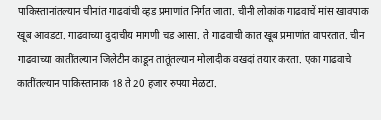पाकिस्तानांतल्यान चीनांत गाढवांची व्हड प्रमाणांत निर्गत जाता. चीनी लोकांक गाढवाचें मांस खावपाक खूब आवडटा. गाढवाच्या दुदाचीय मागणी चड आसा. ते गाढवाची कात खूब प्रमाणांत वापरतात. चीन गाढवाच्या कातींतल्यान जिलेटीन काडून तातूंतल्यान मोलादीक वखदां तयार करता. एका गाढवाचे कातींतल्यान पाकिस्तानाक 18 ते 20 हजार रुपया मेळटा.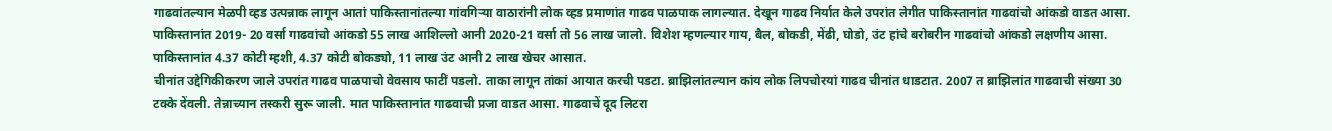गाढवांतल्यान मेळपी व्हड उत्पन्नाक लागून आतां पाकिस्तानांतल्या गांवगिऱ्या वाठारांनी लोक व्हड प्रमाणांत गाढव पाळपाक लागल्यात. देखून गाढव निर्यात केले उपरांत लेगीत पाकिस्तानांत गाढवांचो आंकडो वाडत आसा. पाकिस्तानांत 2019- 20 वर्सा गाढवांचो आंकडो 55 लाख आशिल्लो आनी 2020-21 वर्सा तो 56 लाख जालो. विशेश म्हणल्यार गाय, बैल, बोकडी, मेंढी, घोडो, उंट हांचे बरोबरीन गाढवांचो आंकडो लक्षणीय आसा. पाकिस्तानांत 4.37 कोटी म्हशी, 4.37 कोटी बोकड्यो, 11 लाख उंट आनी 2 लाख खेचर आसात.
चीनांत उद्देगिकीकरण जाले उपरांत गाढव पाळपाचो वेवसाय फाटीं पडलो. ताका लागून तांकां आयात करची पडटा. ब्राझिलांतल्यान कांय लोक लिपचोरयां गाढव चीनांत धाडटात. 2007 त ब्राझिलांत गाढवाची संख्या 30 टक्के देंवली. तेन्नाच्यान तस्करी सुरू जाली. मात पाकिस्तानांत गाढवाची प्रजा वाडत आसा. गाढवाचें दूद लिटरा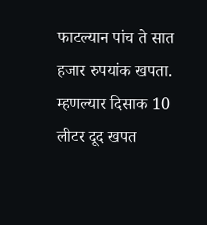फाटल्यान पांच ते सात हजार रुपयांक खपता. म्हणल्यार दिसाक 10 लीटर दूद खपत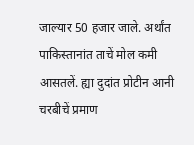जाल्यार 50 हजार जाले. अर्थांत पाकिस्तानांत ताचें मोल कमी आसतलें. ह्या दुदांत प्रोटीन आनी चरबीचें प्रमाण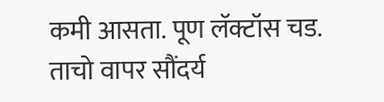कमी आसता. पूण लॅक्टॉस चड. ताचो वापर सौंदर्य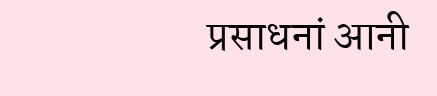प्रसाधनां आनी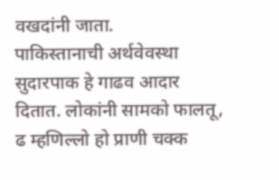वखदांनी जाता.
पाकिस्तानाची अर्थवेवस्था सुदारपाक हे गाढव आदार दितात. लोकांनी सामको फालतू, ढ म्हणिल्लो हो प्राणी चक्क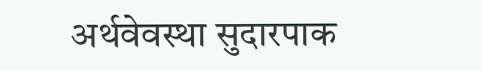अर्थवेवस्था सुदारपाक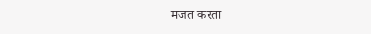मजत करता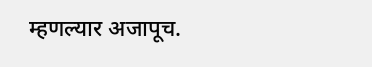म्हणल्यार अजापूच.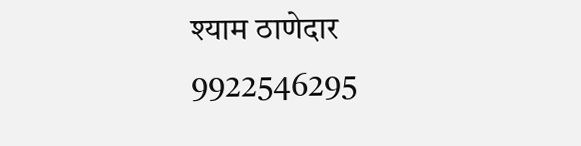श्याम ठाणेदार
9922546295